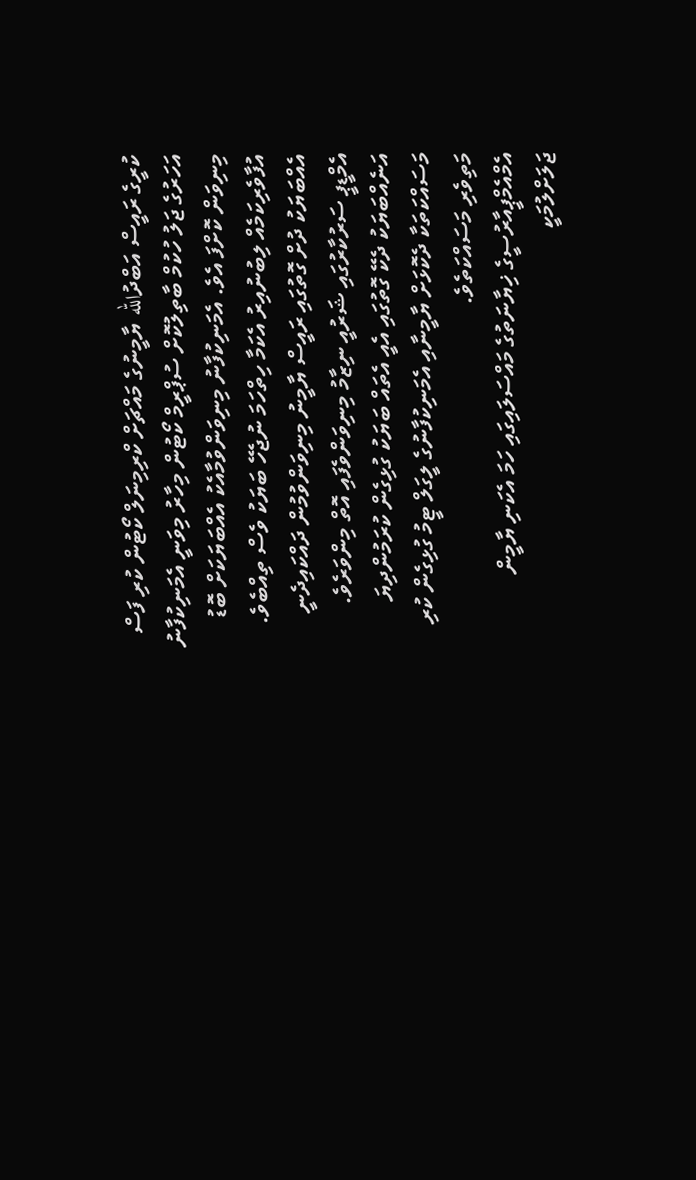ކުރީގެ ރައީސް އަބްދުالله ޔާމީނުގެ މައްޗަށް ކްރިމިނަލް ކޯޓުން ކުރި ފަސް އަހަރުގެ ޖަލު ހުކުމް ބާތިލުކޮށް ސުޕްރީމް ކޯޓުން މިހާރު މިވަނީ އެމަނިކުފާނު މިނިވަން ކޮށްފަ އެވެ. އެމަނިކުފާނު މިނިވަންވުމާއެކު އެއްބަޔަކަށް ބޮޑު އުފާވެރިކަމެއް ލިބުނުއިރު އެކަމާ ހިތްހަމަ ނުޖެހޭ ބަޔަކު ވެސް ތިއްބެވެ.
އެއްބަޔަކު ދުށް ގޮތުގައި ރައީސް ޔާމީނު މިނިވަންވުމުން ދައްކައިދެނީ އެމްޑީޕީ ސަރުކާރުގައި ޝަރުއީ ނިޒާމު މިނިވަންވެފައި އޮތް މިންވަރެވެ. އަނެއްބަޔަކު ދެކޭ ގޮތުގައި އެއީ އެތައް ބަޔަކު ގުޅިގެން ކުރަމުންދިޔަ މަސައްކަތަކާ ދެކޮޅަށް ޔާމީނާއި އެމަނިކުފާނުގެ ލީގަލް ޓީމު ގުޅިގެން ކުރި މަތިވެރި މަސައްކަތެވެ.
އެމްއެމްޕީއާރުސީގެ ޚިޔާނަތުގެ މައްސަލައިގައި ހަމަ އެކަނި ޔާމީން ޖަލަށްލުމަކީ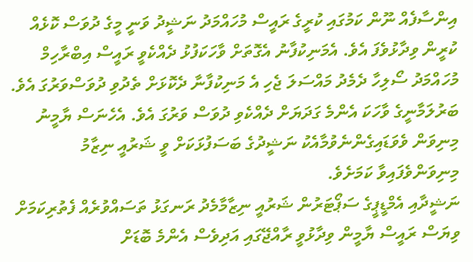އިންސާފެއް ނޫން ކަމުގައި ކުރީގެ ރައީސް މުހައްމަދު ނަޝީދު ވަނީ މީގެ ދުވަސް ކޮޅެއް ކުރީން ވިދާޅުވެފަ އެވެ. އެމަނިކުފާނު އެގޮތަށް ވާހަކަފުޅު ދެއްކެވީ ރައީސް އިބްރާހިމް މުހައްމަދު ސޯލިހާ ދެމެދު މައްސަލަ ޖެހި އެ މަނިކުފާނާ ދެކޮޅަށް ތެދުވި ދުވަސްވަރުގަ އެވެ. ބަރުލަމާނީގެ ވާހަކަ އެންމެ ގަދަޔަށް ދެއްކެވި ދުވަސް ވަރުގަ އެވެ. އެހެނަސް ޔާމީނު މިނިވަން ވެވަޑައިގެންނެވުމާއެކު ނަޝީދުގެ ބަސަފުޅަކަށް ވީ ޝަރުއީ ނިޒާމު މިނިވަންވެފައިވާ ކަމަށެވެ.
ނަޝީދާއި އެމްޑީޕީގެ ސަޕޯޓަރުން ޝަރުއީ ނިޒާމާމެދު ރަނގަޅު ތަސައްވުރެއް ފެތުރިކަމަށް ވިޔަސް ރައީސް ޔާމީން ވިދާޅުވީ ރާއްޖޭގައި އަދިވެސް އެންމެ ބޮޑަށް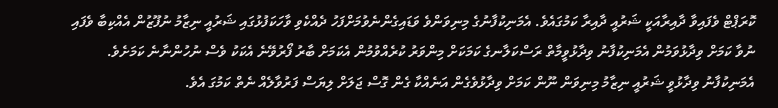ކޮރަޕްޓް ވެފައިވާ ދާއިރާއަކީ ޝަރުއީ ދާއިރާ ކަމުގައެވެ. އެމަނިކުފާނުގެ މިނިވަންވެ ވަޑައިގެންނެވުމަށްފަހު ދެއްކެވި ވާހަކަފުޅުގައި ޝަރުއީ ނިޒާމު ނުފޫޒުން އެއްކިބާ ވެފައި ނުވާ ކަމަށް ވިދާޅުވަމުން އެމަނިކުފާނު ވިދާޅުވީމާތް ރަސްކަލާނގެ ކަމަކަށް މިންވަރު ކުރެއްވުމުން އެކަމަށް ބާރު ފޯރުވޭނެ އެކަކު ވެސް ނުހުންނާނެ ކަމަށެވެ. އެމަނިކުފާނު ވިދާޅުވީ ޝަރުއީ ނިޒާމު މިނިވަން ނޫން ކަމަށް ވިދާޅުވެގެން އަނެއްކާ ގެން ގޮސް ޖަލަށް ލިޔަސް ފަރުވާލެއް ނެތް ކަމުގަ އެވެ.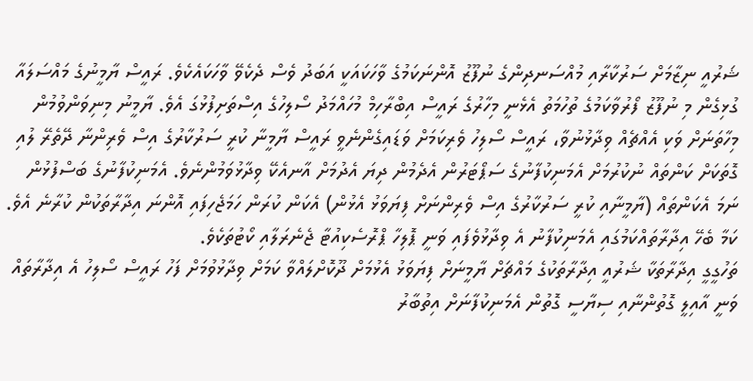ޝަރުއީ ނިޒާމަށް ސަރުކާރާއި މުއްސަނދިންގެ ނުފޫޒު އޮންނަކަމުގެ ވާހަކައަކީ އަބަދު ވެސް ދެކެވޭ ވާހަކައެކެވެ. ރައީސް ޔާމީނުގެ މައްސަލައާ ގުޅިގެން މި ނުފޫޒު ފޯރުވާކަމުގެ ތުހުމަތު އެޅެނީ މިހާރުގެ ރައީސް އިބްރާހިމް މުހައްމަދު ސޯލިހުގެ އިސްތަށިފުޅުގަ އެވެ. ޔާމީނު މިނިވަންވުމުން މިހާތަނަށް ވަކި އެއްޗެއް ވިދާޅުނުވާ، ރައީސް ސޯލިހު ވެރިކަމަށް ވަޑައިގެންނެވީ ރައީސް ޔާމީނާ ކުރީ ސަރުކާރުގެ އިސް ވެރިންނާ ދޭތެރޭ ލުއި ގޮތަކަށް ކަންތައް ނުކުރުމަށް އެމަނިކުފާނުގެ ސަޕޯޓަރުން އެދެމުން ދިޔަ އެދުމަށް އާނއެކޭ ވިދާޅުވަމުންނެވެ. އެމަނިކުފާނުގެ ބަސްފުޅުން ނަމަ އެކަންތައް (ޔާމީނާއި ކުރީ ސަރުކާރުގެ އިސް ވެރިންނަށް ފިޔަވަޅު އެޅުން) އެކަން ކުރަން ހަމަޖެހިފައި އޮންނަ އިދާރާތަކުން ކުރާނެ އެވެ. ކަމާ ބެހޭ އިދާރާތައްކަމުގައި އެމަނިކުފާނު އެ ވިދާޅުވެފައި ވަނީ ޕޮލިހާ ޕްރޮސެކިއުޓާ ޖެނެރަލާއި ކޯޓުތަކެވެ.
ތަހުގީގީ އިދާރާތަކާ ޝަރުއީ އިދާރާތަކުގެ މައްޗަށް ޔާމީނަށް ފިޔަވަޅު އެޅުމަށް ދޫކޮށްލައްވާ ކަމަށް ވިދާޅުވުމަށް ފަހު ރައީސް ސޯލިހު އެ އިދާރާތައް ވަނީ އާއިލީ ގޮތުންނާއި ސިޔާސީ ގޮތުން އެމަނިކުފާނަށް އިތުބާރު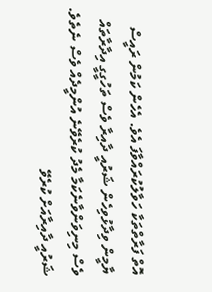އޮތް ފަރާތްތަކާ ހަވާލުކުރައްވާފަ އެވެ. އެހެން ކަމުން ރައީސް ޔާމީން ވިދާޅުވިހެން ޝަރުއީ ދާއިރާ ވެސް ތަހުގީގީ އިދާރާތައް ވެސް މިނިވަންވާނެކަމާ މެދު ކުރެވޭނެ އުންމީދެއް ވެސް ނެތެވެ.
ޝަރުއީ ދާއިރާއަށް ކުރެވޭ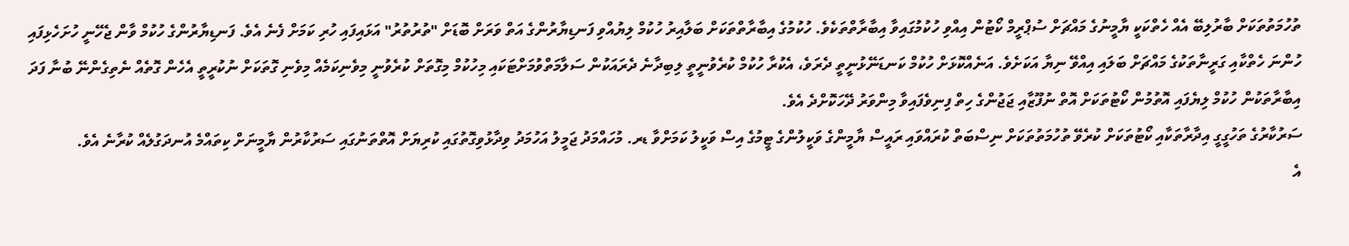ތުހުމަތުތަކަށް ބާރުލިބޭ އެއް ހެތްކަކީ ޔާމީނުގެ މައްޗަށް ސުޕްރީމް ކޯޓުން އިއްވި ހުކުމުގައިވާ އިބާރާތްތަކެވެ. ހުކުމުގެ އިބާރާތްތަކަށް ބަލާއިރު ހުކުމް ލިޔުއްވި ފަނޑިޔާރުންގެ އަތް ވަރަށް ބޮޑަށް "ތުރުތުރު" އަޅައިފައި ހުރި ކަމަށް ފެނެ އެވެ. ފަނޑިޔާރުންގެ ހުކުމް ވާން ޖެހޭނީ ހުށަހެޅިފައި ހުންނަ ހެތްކާއި ގަރީނާތަކުގެ މައްޗަށް ބަލައި އިއްވޭ ނިޔާ އަކަށެވެ. އަނެއްކޮޅަށް ހުކުމް ކަނޑަނޭޅުނީތީ ދެރަވެ، އެކުރާ ހުކުމް ކުރެވުނީތީ ލިބިދާނެ ދެރައަކުން ސަލާމަތްވުމަށްޓަކައި މިހުކުމް މިގޮތަށް ކުރެވުނީ މިވެނިކަމެއް މިވެނި ގޮތަކަށް ނުކުރީތީ އެހެން ގޮތެއް ނެތިގެންނޭ ބުނާ ފަދަ އިބާރާތަކުން ހުކުމް ލިޔެފައި އޮތުމުން ކޯޓުތަކަށް އޮތް ނުފޫޒާއި ޖަޖުންގެ ހިތް ފިނިވެފައިވާ މިންވަރު ދޭހަކޮށްދެ އެވެ.
ސަރުކާރުގެ ތަހުގީގީ އިދާރާތަކާއި ކޯޓުތަކަށް ކުރެވޭ ތުހުމަތުތަކަށް ނިސްބަތް ކުރައްވައި ރައީސް ޔާމީންގެ ވަކީލުންގެ ޓީމުގެ އިސް ވަކީލު ކަމަށްވާ ޑރ. މުހައްމަދު ޖަމީލު އަހުމަދު ވިދާޅުވިގޮތުގައި ކުރިޔަށް އޮތްތަނުގައި ސަރުކާރުން ޔާމީނަށް ކިތައްމެ އުނދަގުލެއް ކުރާނެ އެވެ.
އެ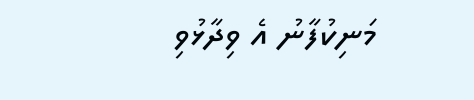މަނިކުފާނު އެ ވިދާޅުވި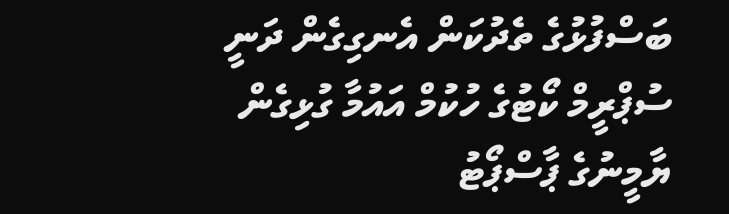ބަސްފުޅުގެ ތެދުކަން އެނގިގެން ދަނީ ސުޕްރީމް ކޯޓުގެ ހުކުމް އައުމާ ގުޅިގެން ޔާމީނުގެ ޕާސްޕޯޓު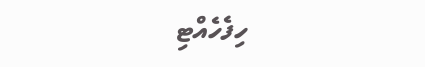ހިފެހެއްޓި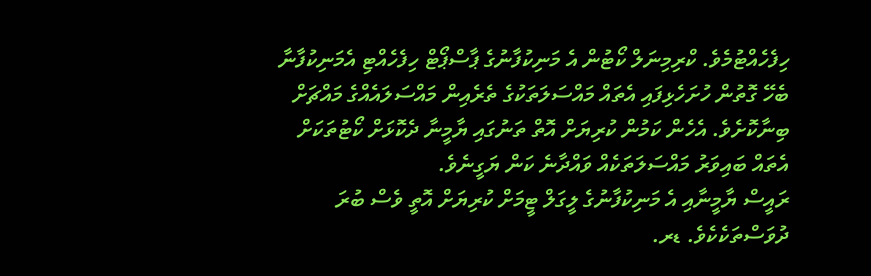ހިފެހެއްޓުމެވެ. ކްރިމިނަލް ކޯޓުން އެ މަނިކުފާނުގެ ޕާސްޕޯޓް ހިފެހެއްޓި އެމަނިކުފާނާ ބެހޭ ގޮތުން ހުށަހެޅިފައި އެތައް މައްސަލަތަކުގެ ތެރެއިން މައްސަލައެއްގެ މައްޗަށް ބިނާކޮށެވެ. އެހެން ކަމުން ކުރިޔަށް އޮތް ތަނުގައި ޔާމީނާ ދެކޮޅަށް ކޯޓުތަކަށް އެތައް ބައިވަރު މައްސަލަތަކެއް ވައްދާނެ ކަން ޔަގީނެވެ.
ރައީސް ޔާމީނާއި އެ މަނިކުފާނުގެ ލީގަލް ޓީމަށް ކުރިޔަށް އޮތީ ވެސް ބުރަ ދުވަސްތަކެކެވެ. ޑރ.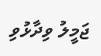ޖަމީލު ވިދާޅުވި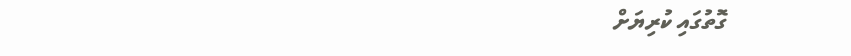ގޮތުގައި ކުރިޔަށް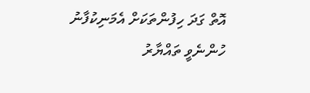އޮތް ގަދަ ހިފުންތަކަށް އެމަނިކުފާނު ހުންނެވީ ތައްޔާރު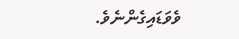ވެވަޑައިގެންނެވެ.